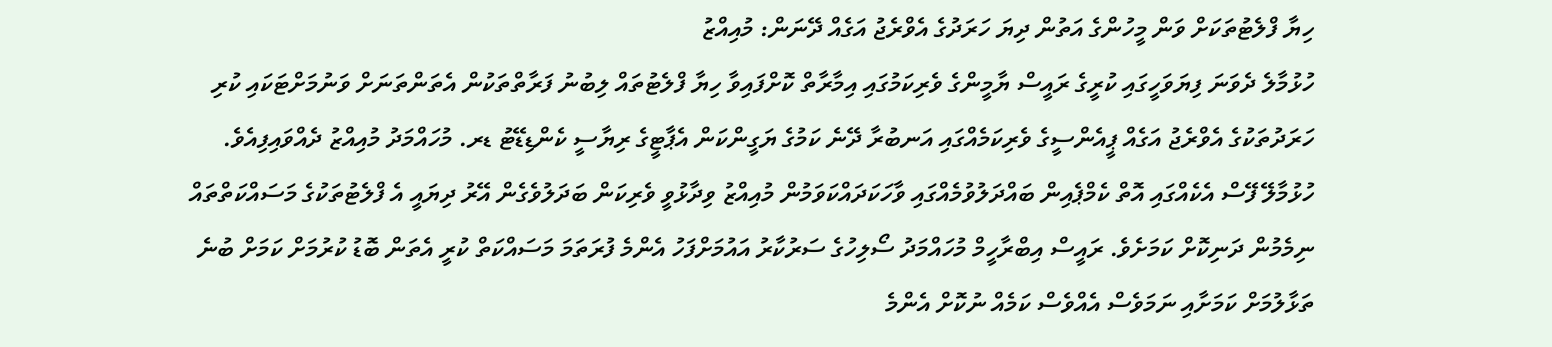ހިޔާ ފްލެޓުތަކަށް ވަން މީހުންގެ އަތުން ދިޔަ ހަރަދުގެ އެވްރެޖު އަގެއް ދޭނަން: މުއިއްޒު
ހުޅުމާލެ ދެވަނަ ފިޔަވަހީގައި ކުރީގެ ރައީސް ޔާމީންގެ ވެރިކަމުގައި އިމާރާތް ކޮށްފައިވާ ހިޔާ ފްލެޓުތައް ލިބުނު ފަރާތްތަކުން އެތަންތަނަށް ވަނުމަށްޓަކައި ކުރި ހަރަދުތަކުގެ އެވްރެޖު އަގެއް ޕީއެންސީގެ ވެރިކަމެއްގައި އަނބުރާ ދޭނެ ކަމުގެ ޔަގީންކަން އެޕާޓީގެ ރިޔާސީ ކެންޑިޑޭޓު ޑރ. މުހައްމަދު މުއިއްޒު ދެއްވައިފިއެވެ.
ހުޅުމާލޭ ފޭސް އެކެއްގައި އޮތް ކެމްޕެއިން ބައްދަލުވުމެއްގައި ވާހަކަދައްކަވަމުން މުއިއްޒު ވިދާޅުވީ ވެރިކަން ބަދަލުވެގެން އޭރު ދިޔައީ އެ ފްލެޓުތަކުގެ މަސައްކަތްތައް ނިމެމުން ދަނިކޮށް ކަމަށެވެ. ރައީސް އިބްރާހީމް މުހައްމަދު ސޯލިހުގެ ސަރުކާރު އައުމަށްފަހު އެންމެ ފުރަތަމަ މަސައްކަތް ކުރީ އެތަން ބޮޑު ކުރުމަށް ކަމަށް ބުނެ ތަޅާލުމަށް ކަމަށާއި ނަމަވެސް އެއްވެސް ކަމެއް ނުކޮށް އެންމެ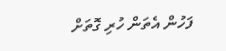ފަހުން އެތަން ހުރި ގޮތަށް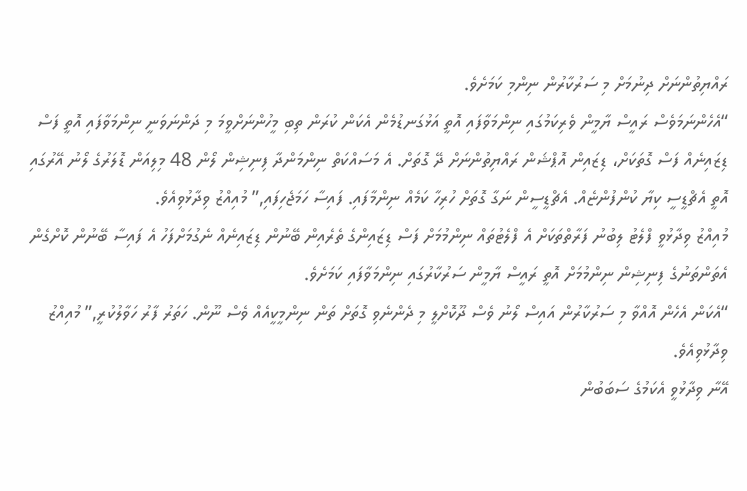ރައްޔިތުންނަށް ދިނުމަށް މި ސަރުކާރުން ނިންމި ކަމަށެވެ.
“އެހެންނަމަވެސް ރައީސް ޔާމީން ވެރިކަމުގައި ނިންމަވާފައި އޮތީ އަޅުގަނޑުމެން އެކަން ކުރަން ތިބި މީހުންނަށްވީމަ މި ދަންނަވަނީ ނިންމަވާފައި އޮތީ ފަސް ޑިޒައިނެއް ފަސް ގޮތަކަށް، ޑިޒައިން އޮޕްޝަން ރައްޔިތުންނަށް ދޭ ގޮތަށް. އެ މަސައްކަތް ނިންމަންދާ ފިނިޝިން ލޯން 48 މިލިއަން ޑޮލަރުގެ ލޯނު އޭރުގައި އޮތީ އެޗްޑީސީ ކިޔާ ކުންފުންޏެއް. އެޗްޑީސީން ނަގާ ގޮތަށް ހުރިހާ ކަމެއް ނިންމާފައި. ފައިސާ ހަމަޖެހިފައި,” މުއިއްޒު ވިދާޅުވިއެވެ.
މުއިއްޒު ވިދާޅުވީ ފްލެޓު ލިބުނު ފަރާތްތަކަށް އެ ފްލެޓުތައް ނިންމުމަށް ފަސް ޑިޒައިންގެ ތެރެއިން ބޭނުން ޑިޒައިނެއް ނެގުމަށްފަހު އެ ފައިސާ ބޭނުން ކޮށްގެން އެތަންތަނުގެ ފިނިޝިން ނިންމުމަށް އޮތީ ރައީސް ޔާމީން ސަރުކާރުގައި ނިންމަވާފައި ކަމަށެވެ.
“އެކަން އެހެން އޮއްވާ މި ސަރުކާރުން އައިސް ލޯނު ވެސް ދޫކޮށްލީ މި ދެންނެވި ގޮތަށް ތަން ނިންމީކީއެއް ވެސް ނޫން. ހަތަރު ފާރު ހަވާލުކުރީ,” މުއިއްޒު ވިދާޅުވިއެވެ.
އޭނާ ވިދާޅުވީ އެކަމުގެ ސަބަބުން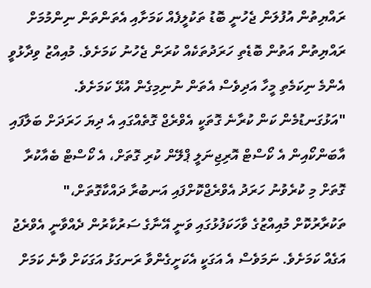ރައްޔިތުން އުފުލަން ޖެހުނީ ބޮޑު ތަކުލީފެއް ކަމަށާއި އެތަންތަން ނިންމުމަށް ރައްޔިތުން އަތުން ބޮޑެތި ހަރަދުތަކެއް ކުރަން ޖެހުނު ކަމަށެވެ. މުއިއްޒު ވިދާޅުވީ އެންމެ ނިކަމެތި މީހާ އަދިވެސް އެތަން ނުނިމިގެން އުޅޭ ކަމަށެވެ.
"އަޅުގަނޑުމެން ކަން ކުރާނެ ގޮތަކީ އެވްރެޖް ގޮތެއްގައި އެ ދިޔަ ހަރަދަށް ބަލާފައި އާބަންކޯއިން އެ ކޯސްޓް އޮރިޖިނަލީ ޕްލޭން ކުރި ގޮތަށް، އެ ކޯސްޓް ބެއާކުރާ ގޮތަށް މި ކުރެވުނު ހަރަދު އެވްރެޖްކޮށްފައި އަނބުރާ ދައްކާގޮތަށް،"
ތަކުރާރުކޮށް މުއިއްޒުގެ ވާހަކަފުޅުގައި ވަނީ އޭނާގެ ސަރުކާރުން ދެއްވާނީ އެވްރެޖު އަގެއް ކަމަށެވެ. ނަމަވެސް އެ އަގަކީ އެކަށީގެންވާ ރަނގަޅު އަގަކަށް ވާނެ ކަމަށް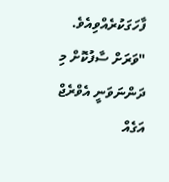ފާހަގަކުރެއްވިއެވެ.
"ވަރަށް ސާފުކޮށް މި ދަންނަވަނީ އެވްރެޖް އަގެއް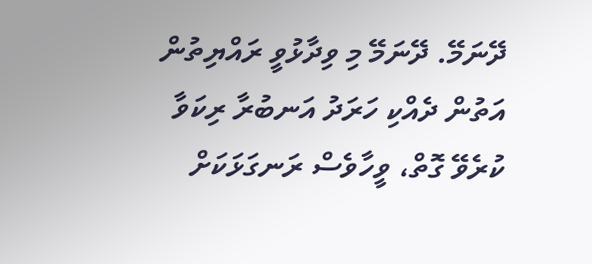ދޭނަމޭ. ދޭނަމޭ މި ވިދާޅުވީ ރައްޔިތުން އަތުން ދެއްކި ހަރަދު އަނބުރާ ރިކަވާ ކުރެވޭ ގޮތް، ވީހާވެސް ރަނގަޅަކަށް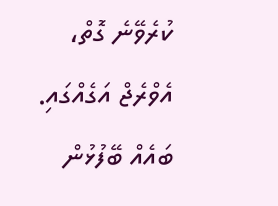ކުރެވޭނެ ގޮތް، އެވްރެޖް އަގެއްގައި. ބައެއް ބޭފުޅުން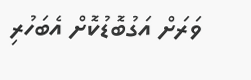ވަރަށް އަގުބޮޑުކޮށް އެބަހުރި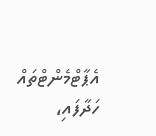އެޕާޓްމެންޓްތައް ހަދާފައި،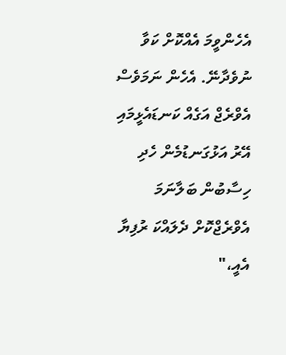އެހެންވީމަ އެއްކޮށް ކަވާ ނުވެދާނޭ. އެހެން ނަމަވެސް އެވްރެޖް އަގެއް ކަނޑައެޅީމައި އޭރު އަޅުގަނޑުމެން ހެދި ހިސާބުން ބަލާނަމަ އެވްރެޖްކޮށް ދެލައްކަ ރުފިޔާ އެއީ،"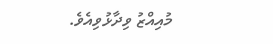މުއިއްޒު ވިދާޅުވިއެވެ.